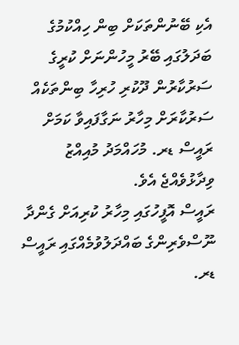އެކި ބޭނުންތަކަށް ބިން ހިއްކުމުގެ ބަދަލުގައި ބޭރު މީހުންނަށް ކުރީގެ ސަރުކާރުން ދޫކުރި ހުރިހާ ބިންތަކެއް ސަރުކާރަށް މިހާރު ނަގާފައިވާ ކަމަށް ރައީސް ޑރ. މުހައްމަދު މުއިއްޒު ވިދާޅުވެއްޖެ އެވެ.
ރައީސް އޮފީހުގައި މިހާރު ކުރިއަށް ގެންދާ ނޫސްވެރިންގެ ބައްދަލުވުމެއްގައި ރައީސް ޑރ.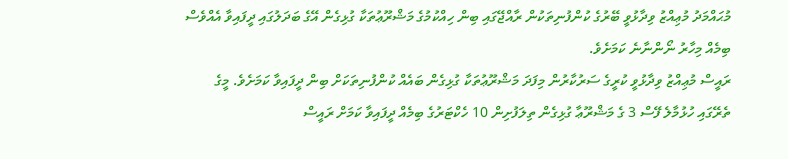މުޙައްމަދު މުޢިއްޒު ވިދާޅުވީ ބޭރުގެ ކުންފުނިތަކުން ރާއްޖޭގައި ބިން ހިއްކުމުގެ މަޝްރޫޢުތަކާ ގުޅިގެން އޭގެ ބަދަލުގައި ދީފައިވާ އެއްވެސް ބިމެއް މިހާރު ނޯންނާނެ ކަމަށެވެ.
ރައީސް މުޢިއްޒު ވިދާޅުވީ ކުރީގެ ސަރުކާރުން މިފަދަ މަޝްރޫޢުތަކާ ގުޅިގެން ބައެއް ކުންފުނިތަކަށް ބިން ދީފައިވާ ކަމަށެވެ. މީގެ ތެރޭގައި ހުޅުމާލެ ފޭސް 3 ގެ މަޝްރޫޢާ ގުޅިގެން ތިލަފުށިން 10 ހެކްޓަރުގެ ބިމެއް ދީފައިވާ ކަމަށް ރައީސް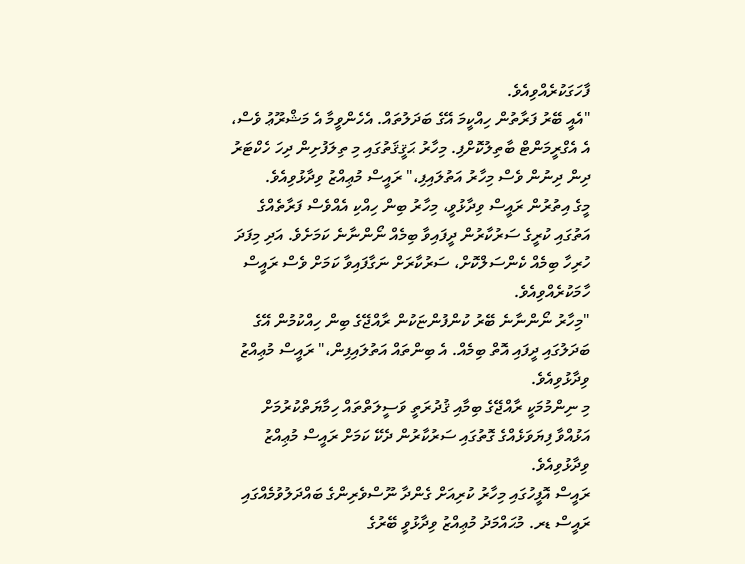ފާހަގަކުރެއްވިއެވެ.
"އެއީ ބޭރު ފަރާތުން ހިއްކީމަ އޭގެ ބަދަލުތައް. އެހެންވީމާ އެ މަޝްރޫޢު ވެސް، އެ އެގްރީމަންޓް ބާތިލުކޮށްފި. މިހާރު ޙަޤީޤަތުގައި މި ތިލަފުށިން ދިހަ ހެކްޓަރު ދިން ދިނުން ވެސް މިހާރު އަތުލައިފި،" ރައީސް މުޢިއްޒު ވިދާޅުވިއެވެ.
މީގެ އިތުރުން ރައީސް ވިދާޅުވީ، މިހާރު ބިން ހިއްކި އެއްވެސް ފަރާތެއްގެ އަތުގައި ކުރީގެ ސަރުކާރުން ދީފައިވާ ބިމެއް ނޯންނާނެ ކަމަށެވެ. އަދި މިފަދަ ހުރިހާ ބިމެއް ކެންސަލްކޮށް، ސަރުކާރަށް ނަގާފައިވާ ކަމަށް ވެސް ރައީސް ހާމަކުރެއްވިއެވެ.
"މިހާރު ނޯންނާނެ ބޭރު ކުންފުންޏަކުން ރާއްޖޭގެ ބިން ހިއްކުމުން އޭގެ ބަދަލުގައި ދީފައި އޮތް ބިމެއް. އެ ބިންތައް އަތުލައިފިން،" ރައީސް މުޢިއްޒު ވިދާޅުވިއެވެ.
މި ނިންމުމަކީ ރާއްޖޭގެ ބިމާއި ޤުދުރަތީ ވަސީލަތްތައް ހިމާޔަތްކުރުމަށް އަޅުއްވާ ފިޔަވަޅެއްގެ ގޮތުގައި ސަރުކާރުން ދެކޭ ކަމަށް ރައީސް މުޢިއްޒު ވިދާޅުވިއެވެ.
ރައީސް އޮފީހުގައި މިހާރު ކުރިއަށް ގެންދާ ނޫސްވެރިންގެ ބައްދަލުވުމެއްގައި ރައީސް ޑރ. މުޙައްމަދު މުޢިއްޒު ވިދާޅުވީ ބޭރުގެ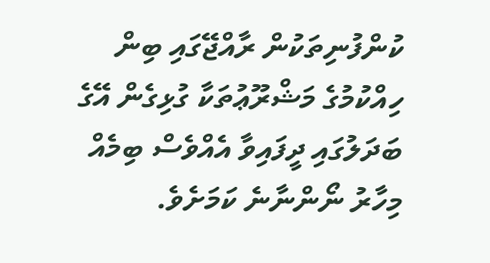ކުންފުނިތަކުން ރާއްޖޭގައި ބިން ހިއްކުމުގެ މަޝްރޫޢުތަކާ ގުޅިގެން އޭގެ ބަދަލުގައި ދީފައިވާ އެއްވެސް ބިމެއް މިހާރު ނޯންނާނެ ކަމަށެވެ.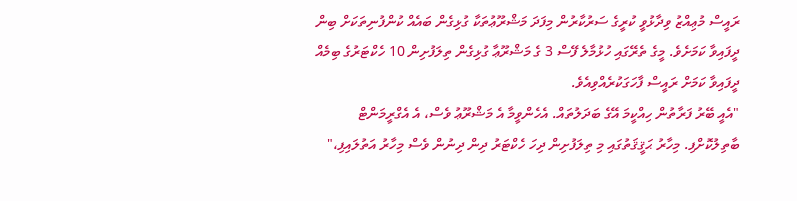ރައީސް މުޢިއްޒު ވިދާޅުވީ ކުރީގެ ސަރުކާރުން މިފަދަ މަޝްރޫޢުތަކާ ގުޅިގެން ބައެއް ކުންފުނިތަކަށް ބިން ދީފައިވާ ކަމަށެވެ. މީގެ ތެރޭގައި ހުޅުމާލެ ފޭސް 3 ގެ މަޝްރޫޢާ ގުޅިގެން ތިލަފުށިން 10 ހެކްޓަރުގެ ބިމެއް ދީފައިވާ ކަމަށް ރައީސް ފާހަގަކުރެއްވިއެވެ.
"އެއީ ބޭރު ފަރާތުން ހިއްކީމަ އޭގެ ބަދަލުތައް. އެހެންވީމާ އެ މަޝްރޫޢު ވެސް، އެ އެގްރީމަންޓް ބާތިލުކޮށްފި. މިހާރު ޙަޤީޤަތުގައި މި ތިލަފުށިން ދިހަ ހެކްޓަރު ދިން ދިނުން ވެސް މިހާރު އަތުލައިފި،"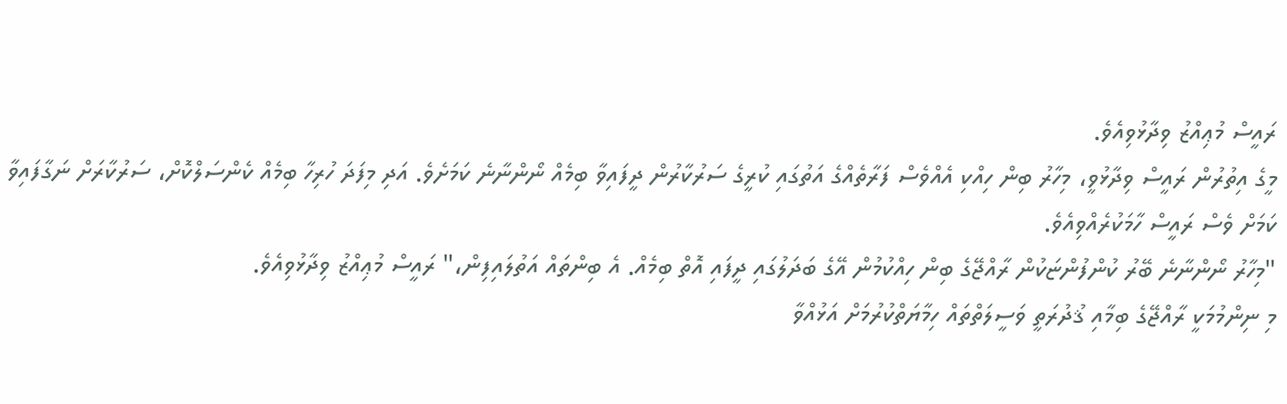ރައީސް މުޢިއްޒު ވިދާޅުވިއެވެ.
މީގެ އިތުރުން ރައީސް ވިދާޅުވީ، މިހާރު ބިން ހިއްކި އެއްވެސް ފަރާތެއްގެ އަތުގައި ކުރީގެ ސަރުކާރުން ދީފައިވާ ބިމެއް ނޯންނާނެ ކަމަށެވެ. އަދި މިފަދަ ހުރިހާ ބިމެއް ކެންސަލްކޮށް، ސަރުކާރަށް ނަގާފައިވާ ކަމަށް ވެސް ރައީސް ހާމަކުރެއްވިއެވެ.
"މިހާރު ނޯންނާނެ ބޭރު ކުންފުންޏަކުން ރާއްޖޭގެ ބިން ހިއްކުމުން އޭގެ ބަދަލުގައި ދީފައި އޮތް ބިމެއް. އެ ބިންތައް އަތުލައިފިން،" ރައީސް މުޢިއްޒު ވިދާޅުވިއެވެ.
މި ނިންމުމަކީ ރާއްޖޭގެ ބިމާއި ޤުދުރަތީ ވަސީލަތްތައް ހިމާޔަތްކުރުމަށް އަޅުއްވާ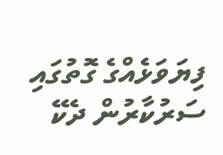ފިޔަވަޅެއްގެ ގޮތުގައި ސަރުކާރުން ދެކޭ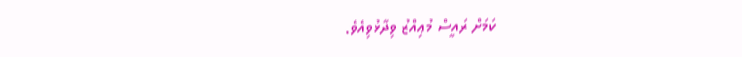ކަމަށް ރައީސް މުޢިއްޒު ވިދާޅުވިއެވެ.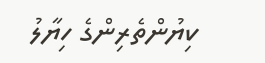ކިޔުންތެރިންގެ ހިޔާލު